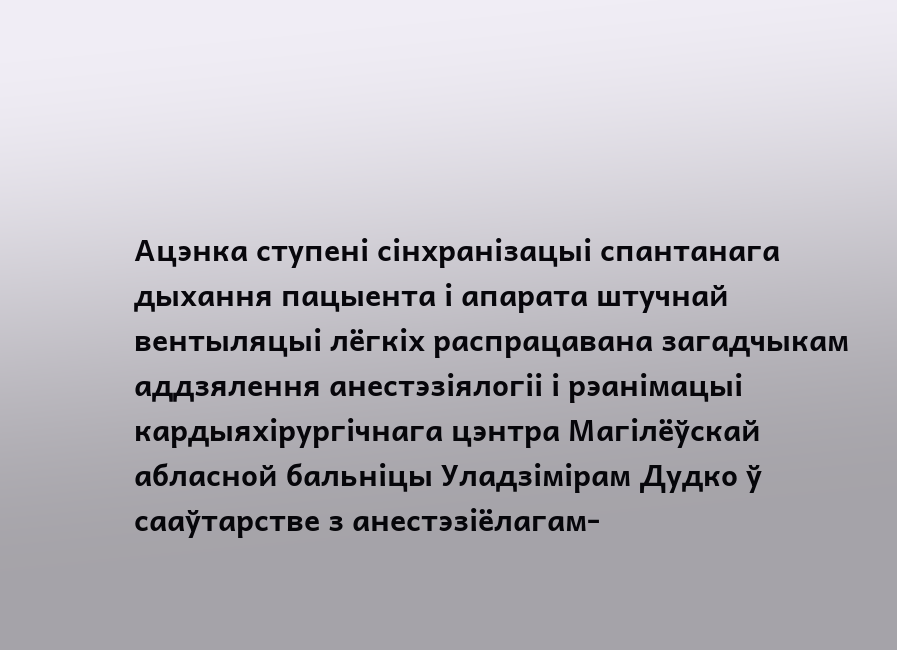Ацэнка ступені сінхранізацыі спантанага дыхання пацыента і апарата штучнай вентыляцыі лёгкіх распрацавана загадчыкам аддзялення анестэзіялогіі і рэанімацыі кардыяхірургічнага цэнтра Магілёўскай абласной бальніцы Уладзімірам Дудко ў сааўтарстве з анестэзіёлагам-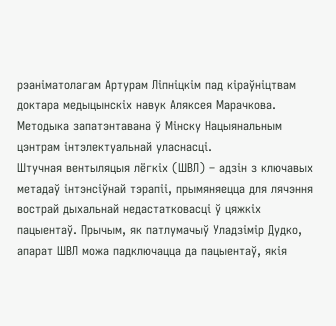рэаніматолагам Артурам Ліпніцкім пад кіраўніцтвам доктара медыцынскіх навук Аляксея Марачкова. Методыка запатэнтавана ў Мінску Нацыянальным цэнтрам інтэлектуальнай уласнасці.
Штучная вентыляцыя лёгкіх (ШВЛ) – адзін з ключавых метадаў інтэнсіўнай тэрапіі, прымяняецца для лячэння вострай дыхальнай недастатковасці ў цяжкіх пацыентаў. Прычым, як патлумачыў Уладзімір Дудко, апарат ШВЛ можа падключацца да пацыентаў, якія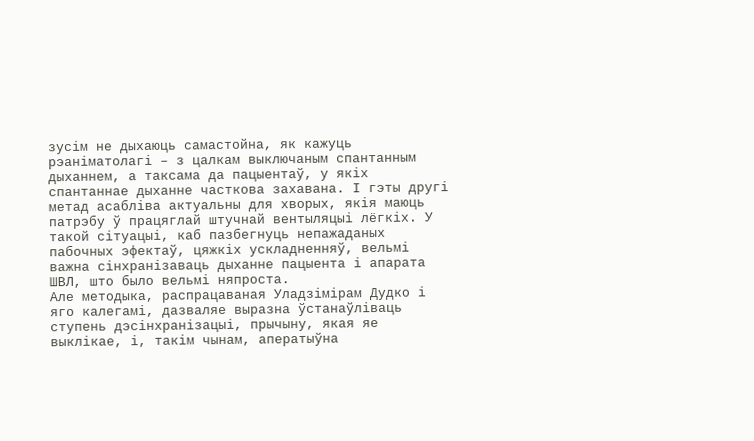зусім не дыхаюць самастойна, як кажуць рэаніматолагі – з цалкам выключаным спантанным дыханнем, а таксама да пацыентаў, у якіх спантаннае дыханне часткова захавана. І гэты другі метад асабліва актуальны для хворых, якія маюць патрэбу ў працяглай штучнай вентыляцыі лёгкіх. У такой сітуацыі, каб пазбегнуць непажаданых пабочных эфектаў, цяжкіх ускладненняў, вельмі важна сінхранізаваць дыханне пацыента і апарата ШВЛ, што было вельмі няпроста.
Але методыка, распрацаваная Уладзімірам Дудко і яго калегамі, дазваляе выразна ўстанаўліваць ступень дэсінхранізацыі, прычыну, якая яе выклікае, і, такім чынам, аператыўна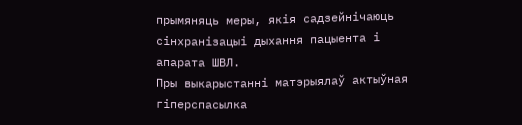прымяняць меры, якія садзейнічаюць сінхранізацыі дыхання пацыента і апарата ШВЛ.
Пры выкарыстанні матэрыялаў актыўная гіперспасылка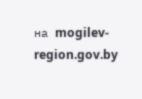на mogilev-region.gov.by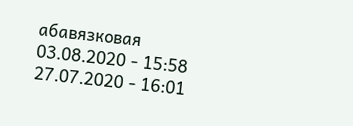абавязковая
03.08.2020 - 15:58
27.07.2020 - 16:01